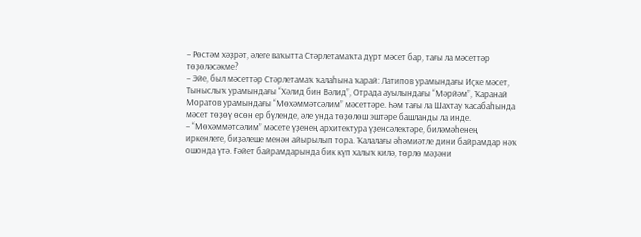– Рөстәм хәҙрәт, әлеге ваҡытта Стәрлетамаҡта дүрт мәсет бар, тағы ла мәсеттәр төҙөләсәкме?
– Эйе, был мәсеттәр Стәрлетамаҡ ҡалаһына ҡарай: Латипов урамындағы Иҫке мәсет, Тыныслыҡ урамындағы “Хәлид бин Вәлид”, Отрада ауылындағы “Мәрйәм”, Ҡаранай Моратов урамындағы “Мөхәммәтсәлим” мәсеттәре. Һәм тағы ла Шахтау ҡасабаһында мәсет төҙөү өсөн ер бүленде, әле унда төҙөлөш эштәре башланды ла инде.
– “Мөхәммәтсәлим” мәсете үҙенең архитектура үҙенсәлектәре, биләмәһенең иркенлеге, биҙәлеше менән айырылып тора. Ҡалалағы әһәмиәтле дини байрамдар нәҡ ошонда үтә. Ғәйет байрамдарында бик күп халыҡ килә, төрлө мәҙәни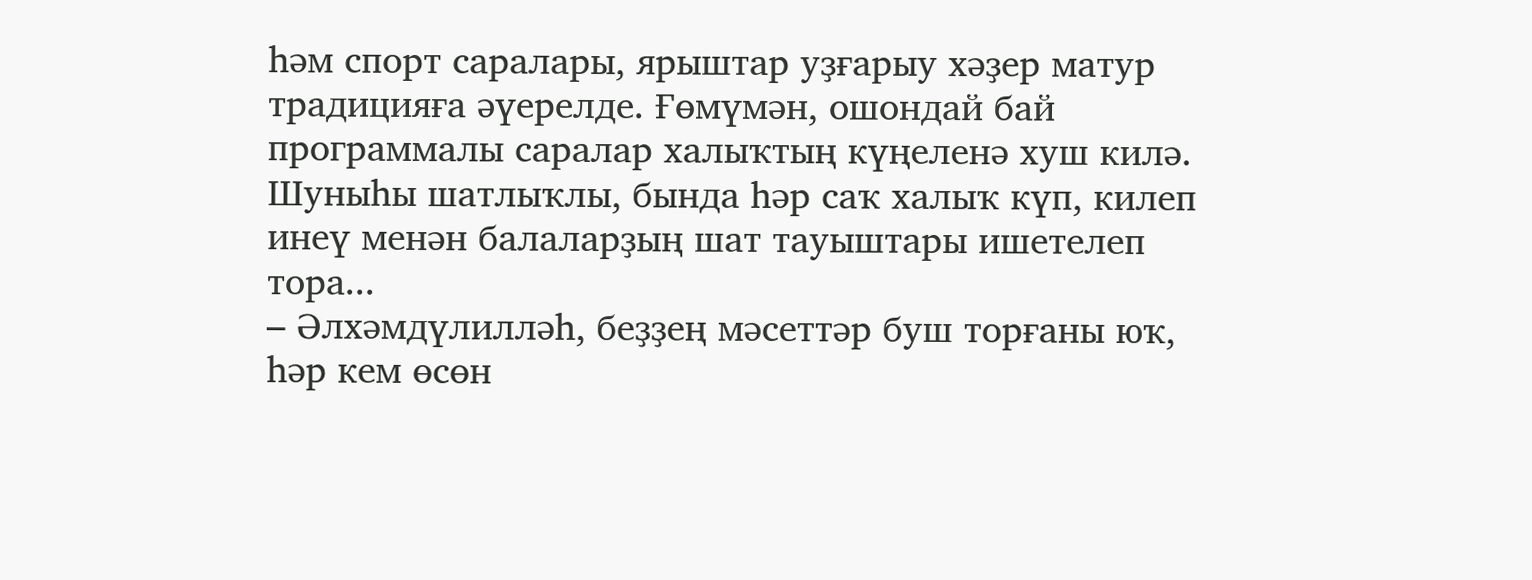һәм спорт саралары, ярыштар уҙғарыу хәҙер матур традицияға әүерелде. Ғөмүмән, ошондай бай программалы саралар халыҡтың күңеленә хуш килә. Шуныһы шатлыҡлы, бында һәр саҡ халыҡ күп, килеп инеү менән балаларҙың шат тауыштары ишетелеп тора...
– Әлхәмдүлилләһ, беҙҙең мәсеттәр буш торғаны юҡ, һәр кем өсөн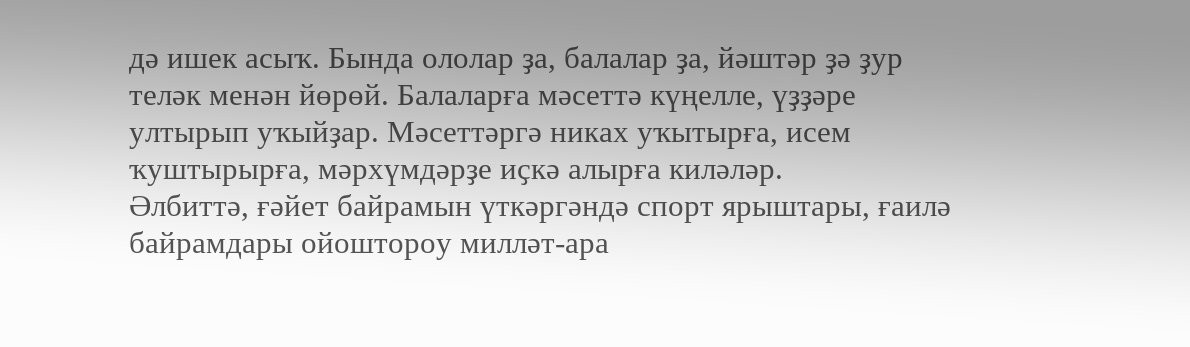дә ишек асыҡ. Бында ололар ҙа, балалар ҙа, йәштәр ҙә ҙур теләк менән йөрөй. Балаларға мәсеттә күңелле, үҙҙәре ултырып уҡыйҙар. Мәсеттәргә никах уҡытырға, исем ҡуштырырға, мәрхүмдәрҙе иҫкә алырға киләләр.
Әлбиттә, ғәйет байрамын үткәргәндә спорт ярыштары, ғаилә байрамдары ойоштороу милләт-ара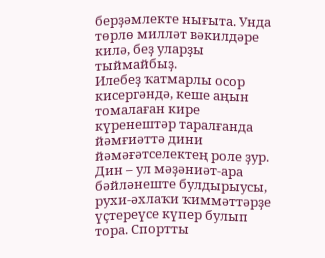берҙәмлекте нығыта. Унда төрлө милләт вәкилдәре килә, беҙ уларҙы тыймайбыҙ.
Илебеҙ ҡатмарлы осор кисергәндә, кеше аңын томалаған кире күренештәр таралғанда йәмғиәттә дини йәмәғәтселектең роле ҙур. Дин – ул мәҙәниәт-ара бәйләнеште булдырыусы, рухи-әхлаҡи ҡиммәттәрҙе үҫтереүсе күпер булып тора. Спортты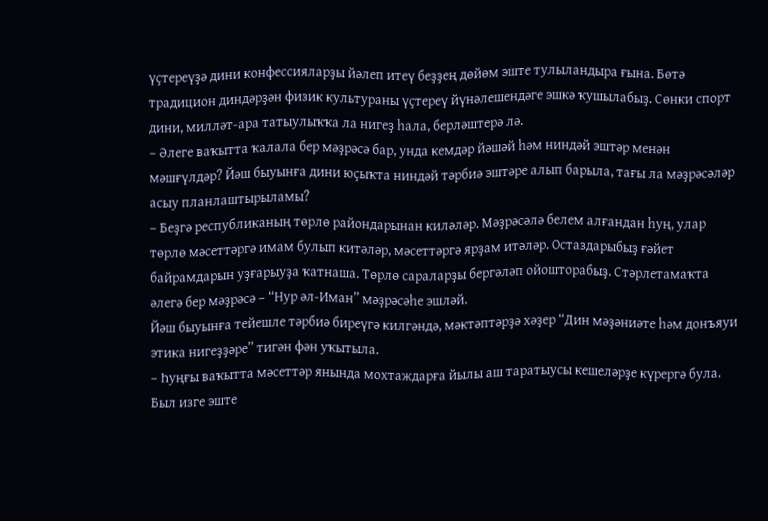үҫтереүҙә дини конфессияларҙы йәлеп итеү беҙҙең дөйөм эште тулыландыра ғына. Бөтә традицион диндәрҙән физик культураны үҫтереү йүнәлешендәге эшкә ҡушылабыҙ. Сөнки спорт дини, милләт-ара татыулыҡҡа ла нигеҙ һала, берләштерә лә.
– Әлеге ваҡытта ҡалала бер мәҙрәсә бар, унда кемдәр йәшәй һәм ниндәй эштәр менән мәшғүлдәр? Йәш быуынға дини юҫыҡта ниндәй тәрбиә эштәре алып барыла, тағы ла мәҙрәсәләр асыу планлаштырыламы?
– Беҙгә республиканың төрлө райондарынан киләләр. Мәҙрәсәлә белем алғандан һуң, улар төрлө мәсеттәргә имам булып китәләр, мәсеттәргә ярҙам итәләр. Остаздарыбыҙ ғәйет байрамдарын уҙғарыуҙа ҡатнаша. Төрлө сараларҙы бергәләп ойошторабыҙ. Стәрлетамаҡта әлегә бер мәҙрәсә – “Нур әл-Иман” мәҙрәсәһе эшләй.
Йәш быуынға тейешле тәрбиә биреүгә килгәндә, мәктәптәрҙә хәҙер “Дин мәҙәниәте һәм донъяуи этика нигеҙҙәре” тигән фән уҡытыла.
– Һуңғы ваҡытта мәсеттәр янында мохтаждарға йылы аш таратыусы кешеләрҙе күрергә була. Был изге эште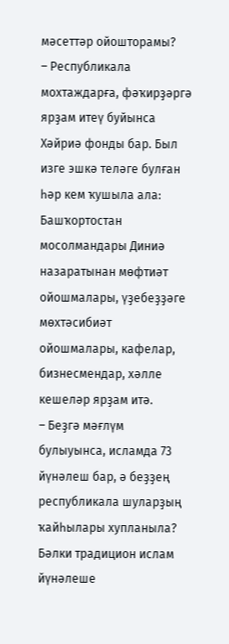мәсеттәр ойошторамы?
– Республикала мохтаждарға, фәҡирҙәргә ярҙам итеү буйынса Хәйриә фонды бар. Был изге эшкә теләге булған һәр кем ҡушыла ала: Башҡортостан мосолмандары Диниә назаратынан мөфтиәт ойошмалары, үҙебеҙҙәге мөхтәсибиәт ойошмалары, кафелар, бизнесмендар, хәлле кешеләр ярҙам итә.
– Беҙгә мәғлүм булыуынса, исламда 73 йүнәлеш бар, ә беҙҙең республикала шуларҙың ҡайһылары хупланыла? Бәлки традицион ислам йүнәлеше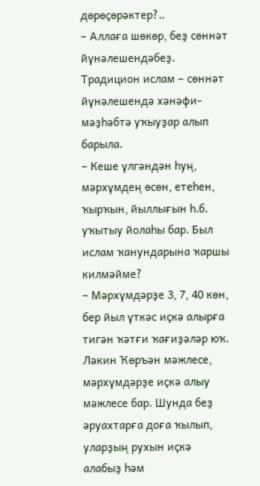дөрөҫөрәктер?..
– Аллаға шөкөр, беҙ сөннәт йүнәлешендәбеҙ. Традицион ислам – сөннәт йүнәлешендә хәнәфи-мәҙһәбтә уҡыуҙар алып барыла.
– Кеше үлгәндән һуң, мәрхүмдең өсөн, етеһен, ҡырҡын, йыллығын һ.б. уҡытыу йолаһы бар. Был ислам ҡанундарына ҡаршы килмәйме?
– Мәрхүмдәрҙе 3, 7, 40 көн, бер йыл үткәс иҫкә алырға тигән ҡәтғи ҡағиҙәләр юҡ. Ләкин Ҡөръән мәжлесе, мәрхүмдәрҙе иҫкә алыу мәжлесе бар. Шунда беҙ әруахтарға доға ҡылып, уларҙың рухын иҫкә алабыҙ һәм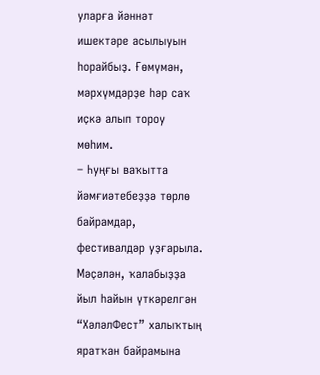уларға йәннәт ишектәре асылыуын һорайбыҙ. Ғөмүмән, мәрхүмдәрҙе һәр саҡ иҫкә алып тороу мөһим.
– Һуңғы ваҡытта йәмғиәтебеҙҙә төрлө байрамдар, фестивалдәр уҙғарыла. Мәҫәлән, ҡалабыҙҙа йыл һайын үткәрелгән “ХәләлФест” халыҡтың яратҡан байрамына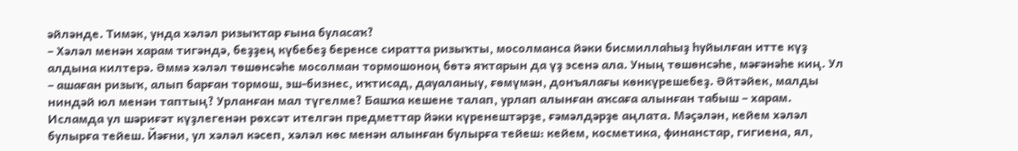әйләнде. Тимәк, унда хәләл ризыҡтар ғына буласаҡ?
– Хәләл менән харам тигәндә, беҙҙең күбебеҙ беренсе сиратта ризыҡты, мосолманса йәки бисмиллаһыҙ һуйылған итте күҙ алдына килтерә. Әммә хәләл төшөнсәһе мосолман тормошоноң бөтә яҡтарын да үҙ эсенә ала. Уның төшөнсәһе, мәғәнәһе киң. Ул – ашаған ризыҡ, алып барған тормош, эш-бизнес, иҡтисад, дауаланыу, ғөмүмән, донъялағы көнкүрешебеҙ. Әйтәйек, малды ниндәй юл менән таптың? Урланған мал түгелме? Башҡа кешене талап, урлап алынған аҡсаға алынған табыш – харам.
Исламда ул шәриғәт күҙлегенән рөхсәт ителгән предметтар йәки күренештәрҙе, ғәмәлдәрҙе аңлата. Мәҫәлән, кейем хәләл булырға тейеш. Йәғни, ул хәләл кәсеп, хәләл көс менән алынған булырға тейеш: кейем, косметика, финанстар, гигиена, ял,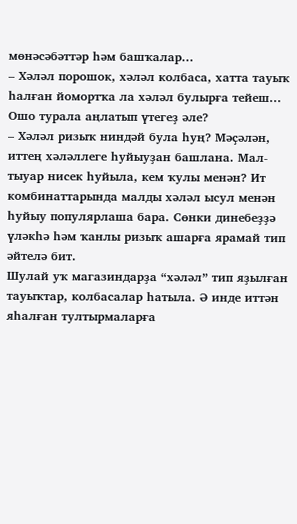мөнәсәбәттәр һәм башҡалар...
– Хәләл порошок, хәләл колбаса, хатта тауыҡ һалған йомортҡа ла хәләл булырға тейеш... Ошо турала аңлатып үтегеҙ әле?
– Хәләл ризыҡ ниндәй була һуң? Мәҫәлән, иттең хәләллеге һуйыуҙан башлана. Мал-тыуар нисек һуйыла, кем ҡулы менән? Ит комбинаттарында малды хәләл ысул менән һуйыу популярлаша бара. Сөнки динебеҙҙә үләкһә һәм ҡанлы ризыҡ ашарға ярамай тип әйтелә бит.
Шулай уҡ магазиндарҙа “хәләл” тип яҙылған тауыҡтар, колбасалар һатыла. Ә инде иттән яһалған тултырмаларға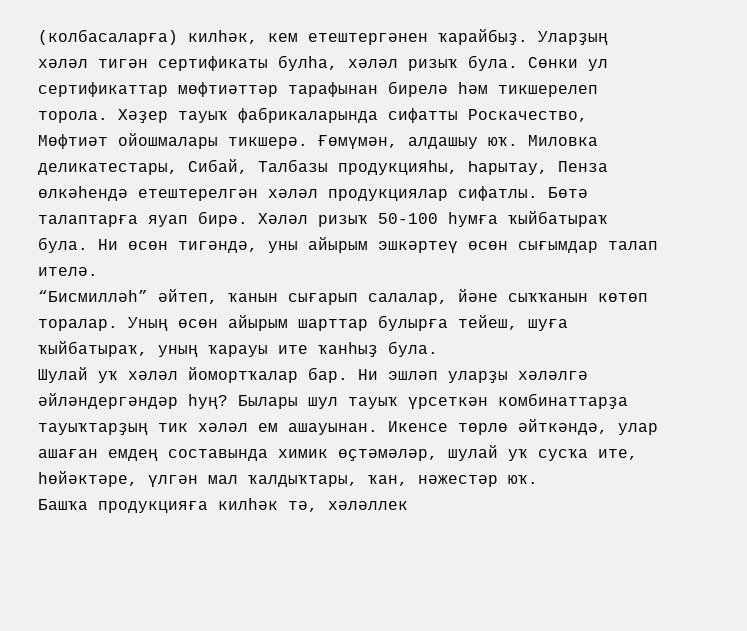(колбасаларға) килһәк, кем етештергәнен ҡарайбыҙ. Уларҙың хәләл тигән сертификаты булһа, хәләл ризыҡ була. Сөнки ул сертификаттар мөфтиәттәр тарафынан бирелә һәм тикшерелеп торола. Хәҙер тауыҡ фабрикаларында сифатты Роскачество, Мөфтиәт ойошмалары тикшерә. Ғөмүмән, алдашыу юҡ. Миловка деликатестары, Сибай, Талбазы продукцияһы, Һарытау, Пенза өлкәһендә етештерелгән хәләл продукциялар сифатлы. Бөтә талаптарға яуап бирә. Хәләл ризыҡ 50-100 һумға ҡыйбатыраҡ була. Ни өсөн тигәндә, уны айырым эшкәртеү өсөн сығымдар талап ителә.
“Бисмилләһ” әйтеп, ҡанын сығарып салалар, йәне сыҡҡанын көтөп торалар. Уның өсөн айырым шарттар булырға тейеш, шуға ҡыйбатыраҡ, уның ҡарауы ите ҡанһыҙ була.
Шулай уҡ хәләл йомортҡалар бар. Ни эшләп уларҙы хәләлгә әйләндергәндәр һуң? Былары шул тауыҡ үрсеткән комбинаттарҙа тауыҡтарҙың тик хәләл ем ашауынан. Икенсе төрлө әйткәндә, улар ашаған емдең составында химик өҫтәмәләр, шулай уҡ сусҡа ите, һөйәктәре, үлгән мал ҡалдыҡтары, ҡан, нәжестәр юҡ.
Башҡа продукцияға килһәк тә, хәләллек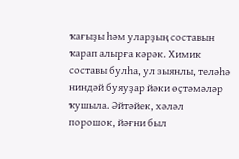ҡағыҙы һәм уларҙың составын ҡарап алырға кәрәк. Химик составы булһа, ул зыянлы, теләһә ниндәй буяуҙар йәки өҫтәмәләр ҡушыла. Әйтәйек, хәләл порошок, йәғни был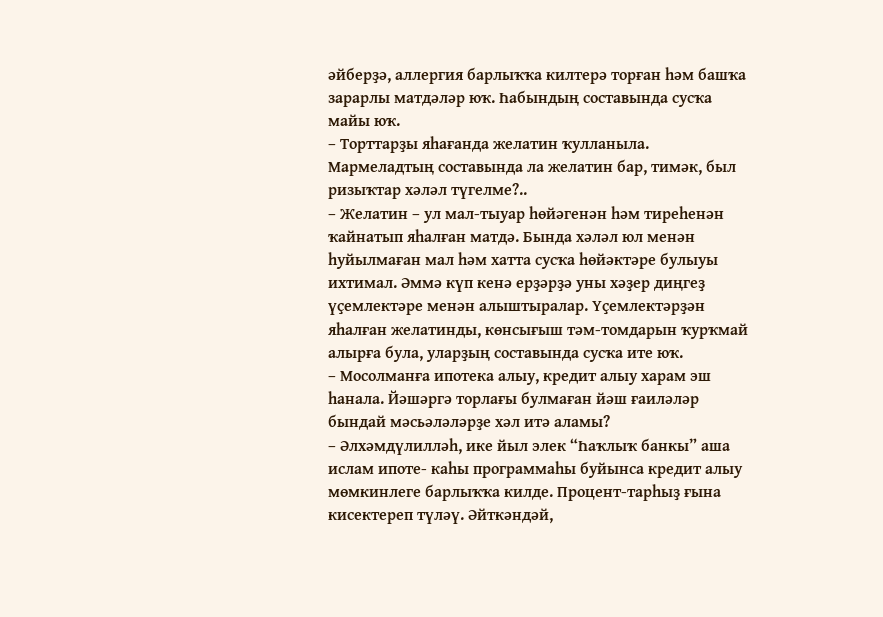әйберҙә, аллергия барлыҡҡа килтерә торған һәм башҡа зарарлы матдәләр юҡ. Һабындың составында сусҡа майы юҡ.
– Торттарҙы яһағанда желатин ҡулланыла. Мармеладтың составында ла желатин бар, тимәк, был ризыҡтар хәләл түгелме?..
– Желатин – ул мал-тыуар һөйәгенән һәм тиреһенән ҡайнатып яһалған матдә. Бында хәләл юл менән һуйылмаған мал һәм хатта сусҡа һөйәктәре булыуы ихтимал. Әммә күп кенә ерҙәрҙә уны хәҙер диңгеҙ үҫемлектәре менән алыштыралар. Үҫемлектәрҙән яһалған желатинды, көнсығыш тәм-томдарын ҡурҡмай алырға була, уларҙың составында сусҡа ите юҡ.
– Мосолманға ипотека алыу, кредит алыу харам эш һанала. Йәшәргә торлағы булмаған йәш ғаиләләр бындай мәсьәләләрҙе хәл итә аламы?
– Әлхәмдүлилләһ, ике йыл элек “Һаҡлыҡ банкы” аша ислам ипоте- каһы программаһы буйынса кредит алыу мөмкинлеге барлыҡҡа килде. Процент-тарһыҙ ғына кисектереп түләү. Әйткәндәй,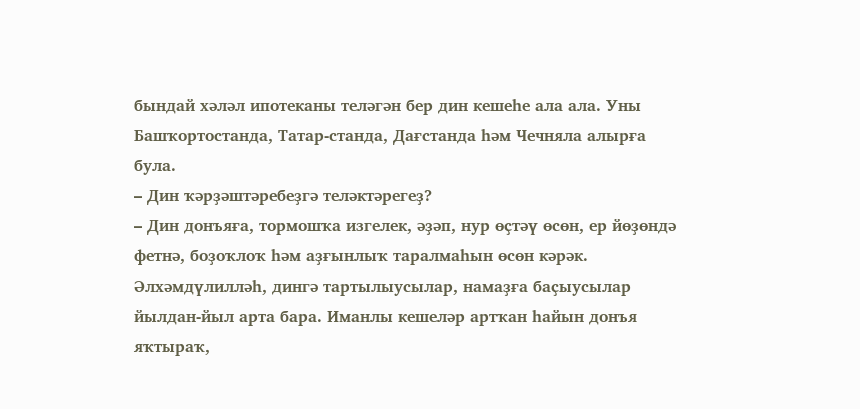бындай хәләл ипотеканы теләгән бер дин кешеһе ала ала. Уны Башҡортостанда, Татар-станда, Дағстанда һәм Чечняла алырға була.
– Дин ҡәрҙәштәребеҙгә теләктәрегеҙ?
– Дин донъяға, тормошҡа изгелек, әҙәп, нур өҫтәү өсөн, ер йөҙөндә фетнә, боҙоҡлоҡ һәм аҙғынлыҡ таралмаһын өсөн кәрәк. Әлхәмдүлилләһ, дингә тартылыусылар, намаҙға баҫыусылар йылдан-йыл арта бара. Иманлы кешеләр артҡан һайын донъя яҡтыраҡ,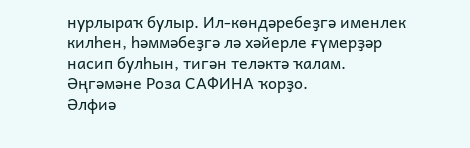нурлыраҡ булыр. Ил-көндәребеҙгә именлек килһен, һәммәбеҙгә лә хәйерле ғүмерҙәр насип булһын, тигән теләктә ҡалам.
Әңгәмәне Роза САФИНА ҡорҙо.
Әлфиә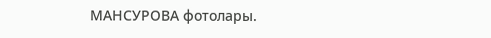МАНСУРОВА фотолары.